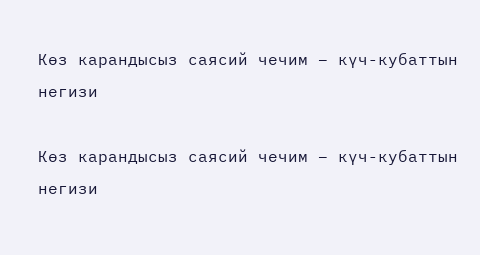Көз карандысыз саясий чечим – күч-кубаттын негизи

Көз карандысыз саясий чечим – күч-кубаттын негизи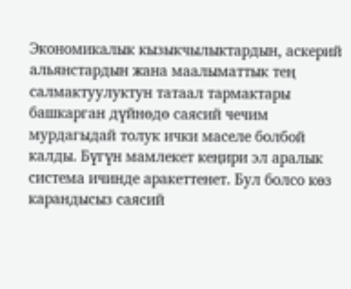Экономикалык кызыкчылыктардын, аскерий альянстардын жана маалыматтык тең салмактуулуктун татаал тармактары башкарган дүйнөдө саясий чечим мурдагыдай толук ички маселе болбой калды. Бүгүн мамлекет кеңири эл аралык система ичинде аракеттенет. Бул болсо көз карандысыз саясий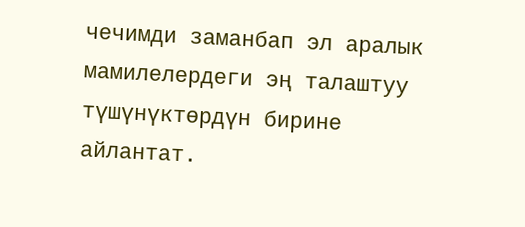чечимди заманбап эл аралык мамилелердеги эң талаштуу түшүнүктөрдүн бирине айлантат.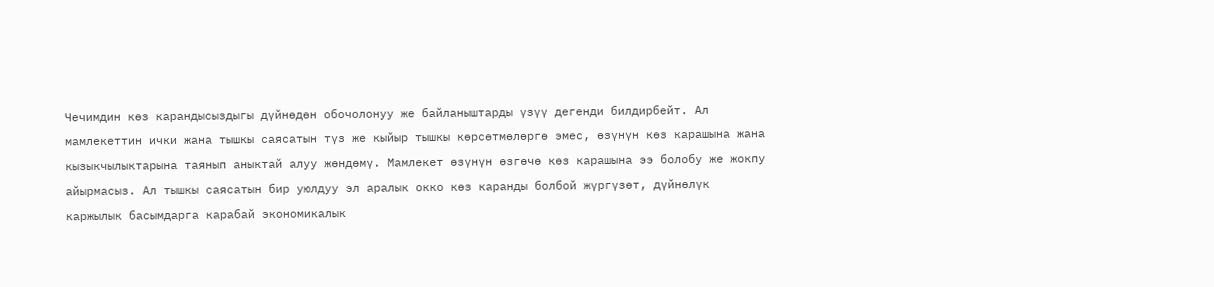Чечимдин көз карандысыздыгы дүйнөдөн обочолонуу же байланыштарды үзүү дегенди билдирбейт. Ал мамлекеттин ички жана тышкы саясатын түз же кыйыр тышкы көрсөтмөлөргө эмес, өзүнүн көз карашына жана кызыкчылыктарына таянып аныктай алуу жөндөмү. Мамлекет өзүнүн өзгөчө көз карашына ээ болобу же жокпу айырмасыз. Ал тышкы саясатын бир уюлдуу эл аралык окко көз каранды болбой жүргүзөт, дүйнөлүк каржылык басымдарга карабай экономикалык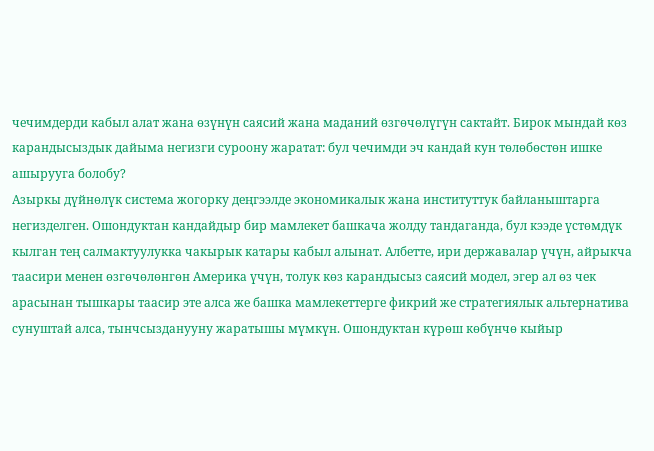чечимдерди кабыл алат жана өзүнүн саясий жана маданий өзгөчөлүгүн сактайт. Бирок мындай көз карандысыздык дайыма негизги суроону жаратат: бул чечимди эч кандай кун төлөбөстөн ишке ашырууга болобу?
Азыркы дүйнөлүк система жогорку деңгээлде экономикалык жана институттук байланыштарга негизделген. Ошондуктан кандайдыр бир мамлекет башкача жолду тандаганда, бул кээде үстөмдүк кылган тең салмактуулукка чакырык катары кабыл алынат. Албетте, ири державалар үчүн, айрыкча таасири менен өзгөчөлөнгөн Америка үчүн, толук көз карандысыз саясий модел, эгер ал өз чек арасынан тышкары таасир эте алса же башка мамлекеттерге фикрий же стратегиялык альтернатива сунуштай алса, тынчсызданууну жаратышы мүмкүн. Ошондуктан күрөш көбүнчө кыйыр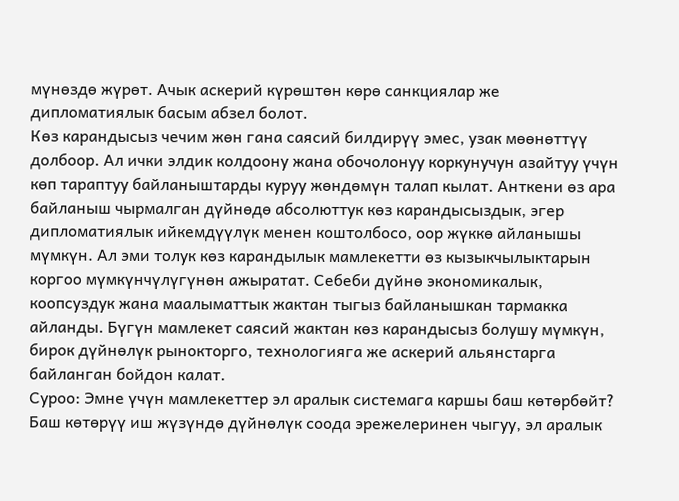мүнөздө жүрөт. Ачык аскерий күрөштөн көрө санкциялар же дипломатиялык басым абзел болот.
Көз карандысыз чечим жөн гана саясий билдирүү эмес, узак мөөнөттүү долбоор. Ал ички элдик колдоону жана обочолонуу коркунучун азайтуу үчүн көп тараптуу байланыштарды куруу жөндөмүн талап кылат. Анткени өз ара байланыш чырмалган дүйнөдө абсолюттук көз карандысыздык, эгер дипломатиялык ийкемдүүлүк менен коштолбосо, оор жүккө айланышы мүмкүн. Ал эми толук көз карандылык мамлекетти өз кызыкчылыктарын коргоо мүмкүнчүлүгүнөн ажыратат. Себеби дүйнө экономикалык, коопсуздук жана маалыматтык жактан тыгыз байланышкан тармакка айланды. Бүгүн мамлекет саясий жактан көз карандысыз болушу мүмкүн, бирок дүйнөлүк рынокторго, технологияга же аскерий альянстарга байланган бойдон калат.
Суроо: Эмне үчүн мамлекеттер эл аралык системага каршы баш көтөрбөйт? Баш көтөрүү иш жүзүндө дүйнөлүк соода эрежелеринен чыгуу, эл аралык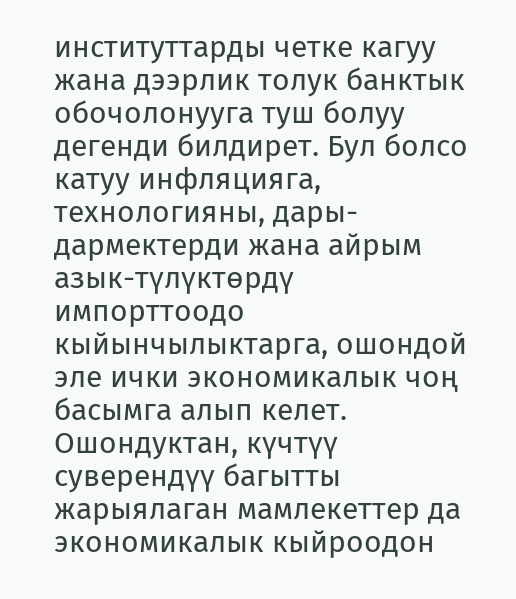институттарды четке кагуу жана дээрлик толук банктык обочолонууга туш болуу дегенди билдирет. Бул болсо катуу инфляцияга, технологияны, дары-дармектерди жана айрым азык-түлүктөрдү импорттоодо кыйынчылыктарга, ошондой эле ички экономикалык чоң басымга алып келет. Ошондуктан, күчтүү суверендүү багытты жарыялаган мамлекеттер да экономикалык кыйроодон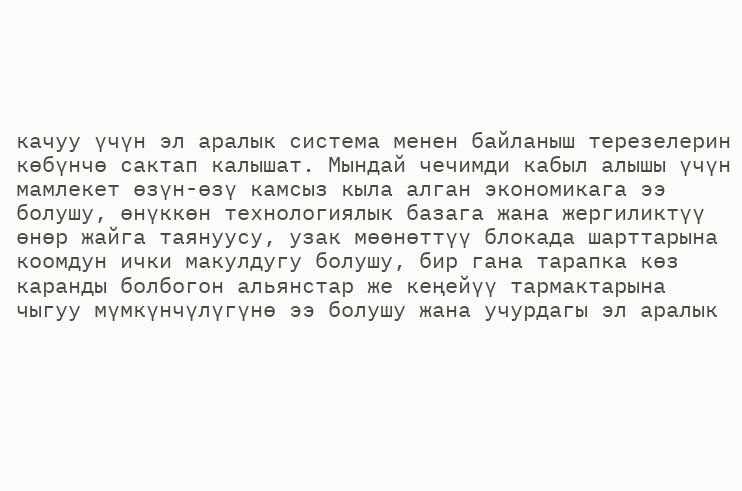качуу үчүн эл аралык система менен байланыш терезелерин көбүнчө сактап калышат. Мындай чечимди кабыл алышы үчүн мамлекет өзүн-өзү камсыз кыла алган экономикага ээ болушу, өнүккөн технологиялык базага жана жергиликтүү өнөр жайга таянуусу, узак мөөнөттүү блокада шарттарына коомдун ички макулдугу болушу, бир гана тарапка көз каранды болбогон альянстар же кеңейүү тармактарына чыгуу мүмкүнчүлүгүнө ээ болушу жана учурдагы эл аралык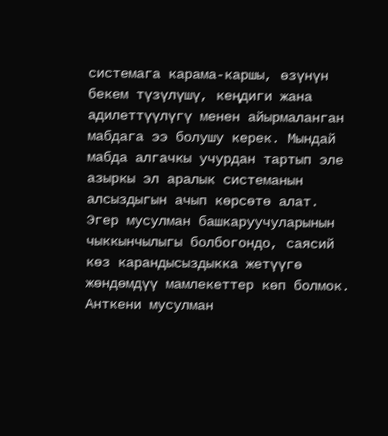системага карама-каршы, өзүнүн бекем түзүлүшү, кеңдиги жана адилеттүүлүгү менен айырмаланган мабдага ээ болушу керек. Мындай мабда алгачкы учурдан тартып эле азыркы эл аралык системанын алсыздыгын ачып көрсөтө алат.
Эгер мусулман башкаруучуларынын чыккынчылыгы болбогондо, саясий көз карандысыздыкка жетүүгө жөндөмдүү мамлекеттер көп болмок. Анткени мусулман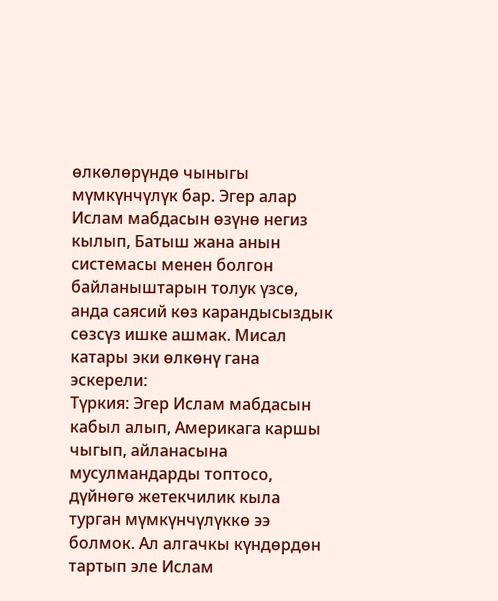өлкөлөрүндө чыныгы мүмкүнчүлүк бар. Эгер алар Ислам мабдасын өзүнө негиз кылып, Батыш жана анын системасы менен болгон байланыштарын толук үзсө, анда саясий көз карандысыздык сөзсүз ишке ашмак. Мисал катары эки өлкөнү гана эскерели:
Түркия: Эгер Ислам мабдасын кабыл алып, Америкага каршы чыгып, айланасына мусулмандарды топтосо, дүйнөгө жетекчилик кыла турган мүмкүнчүлүккө ээ болмок. Ал алгачкы күндөрдөн тартып эле Ислам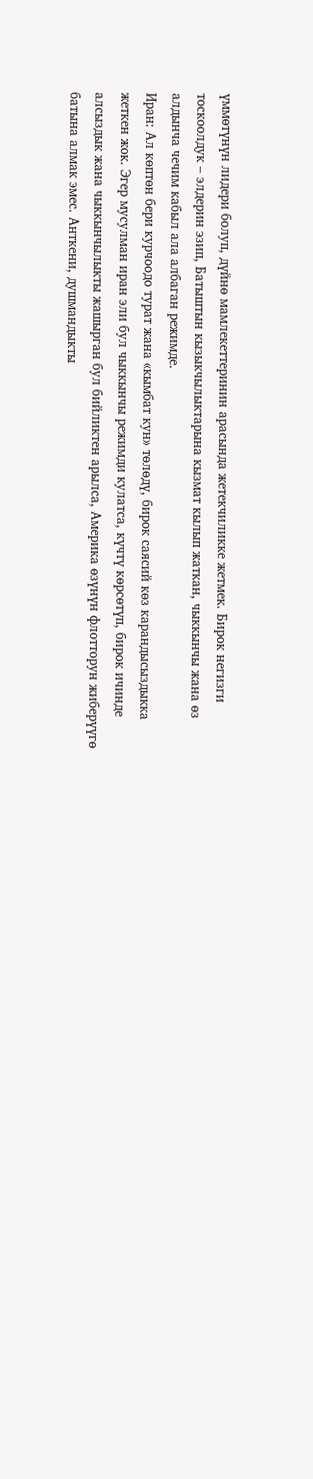үммөтүнүн лидери болуп, дүйнө мамлекеттеринин арасында жетекчиликке жетмек. Бирок негизги тоскоолдук – элдерин эзип, Батыштын кызыкчылыктарына кызмат кылып жаткан, чыккынчы жана өз алдынча чечим кабыл ала албаган режимде.
Иран: Ал көптөн бери курчоодо турат жана «кымбат кун» төлөдү, бирок саясий көз карандысыздыкка жеткен жок. Эгер мусулман иран эли бул чыккынчы режимди кулатса, күчтү көрсөтүп, бирок ичинде алсыздык жана чыккынчылыкты жашырган бул бийликтен арылса, Америка өзүнүн флотторун жиберүүгө батына алмак эмес. Анткени, душмандыкты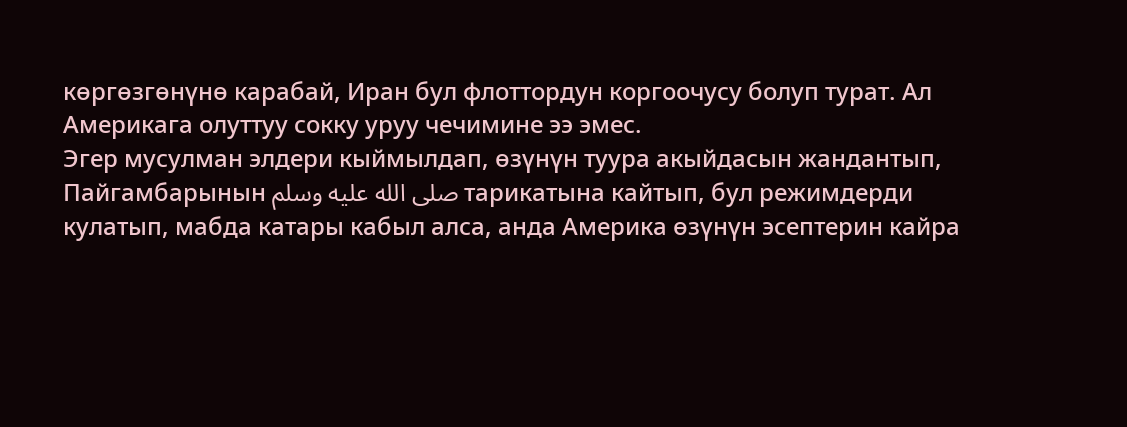көргөзгөнүнө карабай, Иран бул флоттордун коргоочусу болуп турат. Ал Америкага олуттуу сокку уруу чечимине ээ эмес.
Эгер мусулман элдери кыймылдап, өзүнүн туура акыйдасын жандантып, Пайгамбарынын صلى الله عليه وسلم тарикатына кайтып, бул режимдерди кулатып, мабда катары кабыл алса, анда Америка өзүнүн эсептерин кайра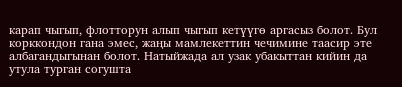карап чыгып, флотторун алып чыгып кетүүгө аргасыз болот. Бул корккондон гана эмес, жаңы мамлекеттин чечимине таасир эте албагандыгынан болот. Натыйжада ал узак убакыттан кийин да утула турган согушта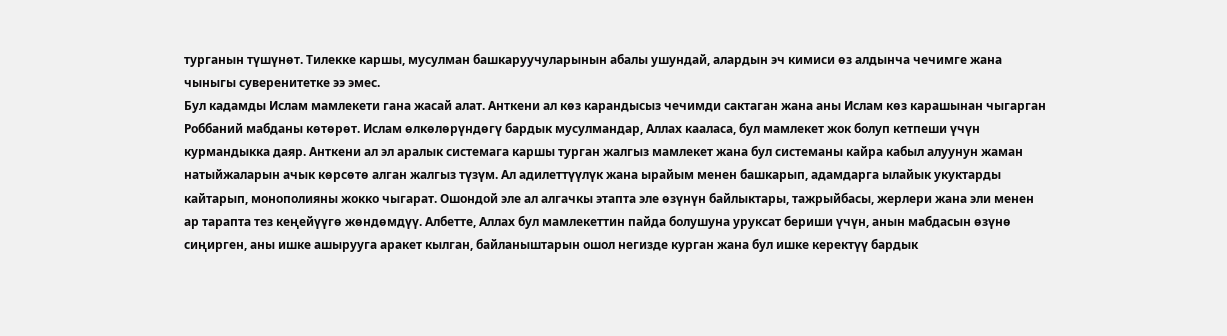турганын түшүнөт. Тилекке каршы, мусулман башкаруучуларынын абалы ушундай, алардын эч кимиси өз алдынча чечимге жана чыныгы суверенитетке ээ эмес.
Бул кадамды Ислам мамлекети гана жасай алат. Анткени ал көз карандысыз чечимди сактаган жана аны Ислам көз карашынан чыгарган Роббаний мабданы көтөрөт. Ислам өлкөлөрүндөгү бардык мусулмандар, Аллах кааласа, бул мамлекет жок болуп кетпеши үчүн курмандыкка даяр. Анткени ал эл аралык системага каршы турган жалгыз мамлекет жана бул системаны кайра кабыл алуунун жаман натыйжаларын ачык көрсөтө алган жалгыз түзүм. Ал адилеттүүлүк жана ырайым менен башкарып, адамдарга ылайык укуктарды кайтарып, монополияны жокко чыгарат. Ошондой эле ал алгачкы этапта эле өзүнүн байлыктары, тажрыйбасы, жерлери жана эли менен ар тарапта тез кеңейүүгө жөндөмдүү. Албетте, Аллах бул мамлекеттин пайда болушуна уруксат бериши үчүн, анын мабдасын өзүнө сиңирген, аны ишке ашырууга аракет кылган, байланыштарын ошол негизде курган жана бул ишке керектүү бардык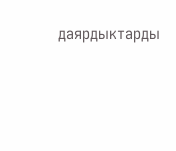даярдыктарды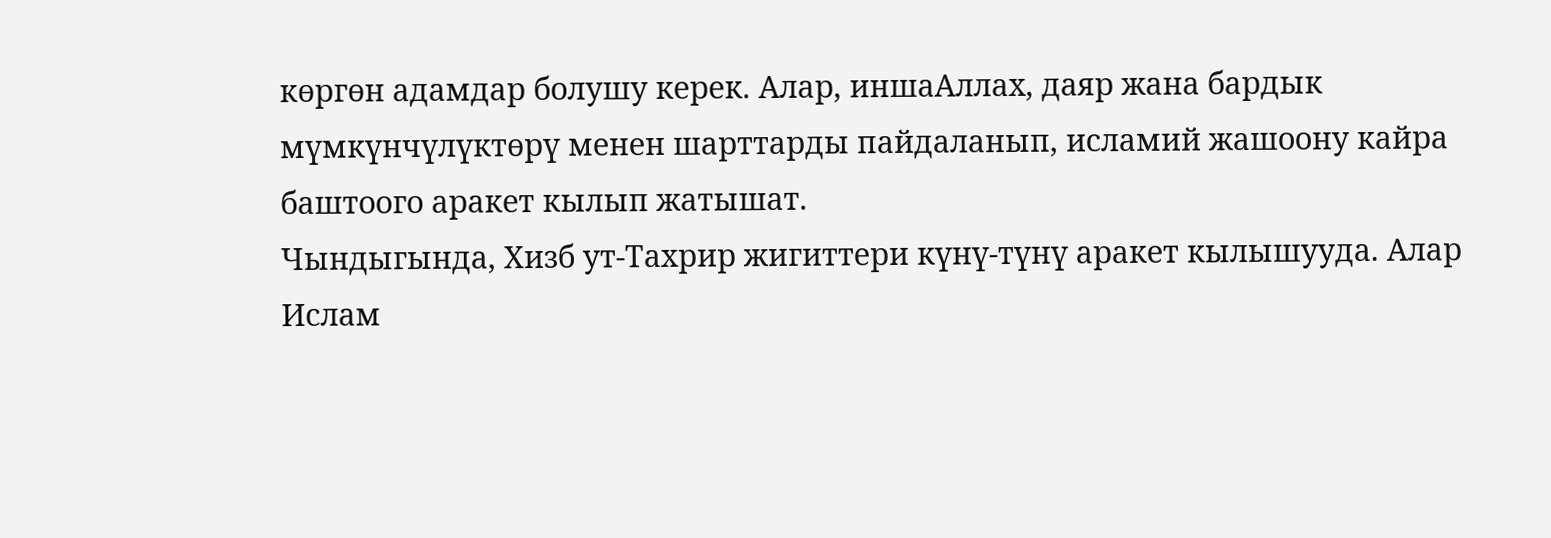көргөн адамдар болушу керек. Алар, иншаАллах, даяр жана бардык мүмкүнчүлүктөрү менен шарттарды пайдаланып, исламий жашоону кайра баштоого аракет кылып жатышат.
Чындыгында, Хизб ут-Тахрир жигиттери күнү-түнү аракет кылышууда. Алар Ислам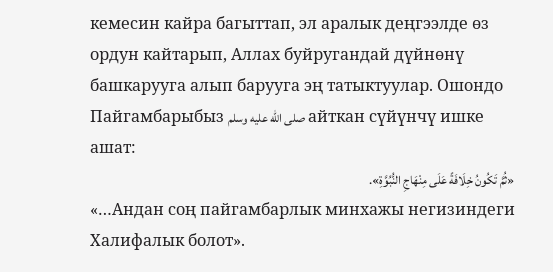кемесин кайра багыттап, эл аралык деңгээлде өз ордун кайтарып, Аллах буйругандай дүйнөнү башкарууга алып барууга эң татыктуулар. Ошондо Пайгамбарыбыз صلى الله عليه وسلم айткан сүйүнчү ишке ашат:
«ثُمَّ تَكُونُ خِلَافَةً عَلَى مِنْهَاجِ النُّبُوَّةِ».
«…Андан соң пайгамбарлык минхажы негизиндеги Халифалык болот».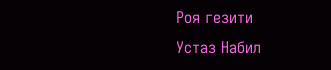Роя гезити
Устаз Набил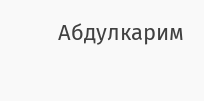Абдулкарим